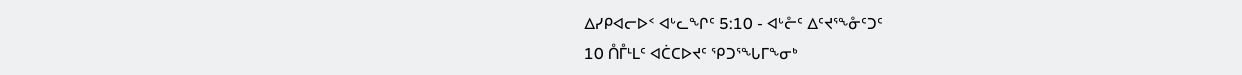ᐃᓯᑭᐊᓕᐅᑉ ᐊᒡᓚᖏᑦ 5:10 - ᐊᒡᓔᑦ ᐃᑦᔪᕐᖕᓁᑦᑐᑦ
10 ᑍᒤᒻᒪᑦ ᐊᑖᑕᐅᔪᑦ ᕿᑐᕐᖓᒥᖕᓂᒃ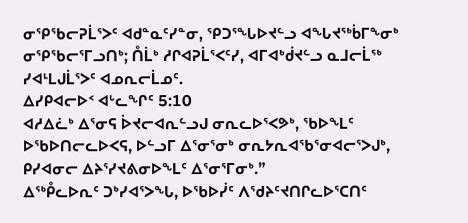ᓂᕿᖃᓕᕈᒫᕐᐳᑦ ᐊᑯᓐᓇᑦᓯᓐᓂ, ᕿᑐᕐᖓᐅᔪᓪᓗ ᐊᖓᔪᖅᑳᒥᖕᓂᒃ ᓂᕿᖃᓕᕐᒥᓗᑎᒃ; ᑍᒫᒃ ᓱᒋᐊᕈᒫᕐᐸᑦᓯ, ᐊᒥᐊᒃᑰᔪᓪᓗ ᓇᒧᓕᒫᖅ ᓯᐊᒻᒪᒍᒫᕐᐳᑦ ᐊᓄᕆᓕᒫᓄᑦ.
ᐃᓯᑭᐊᓕᐅᑉ ᐊᒡᓚᖏᑦ 5:10
ᐊᓱᐃᓛᒃ ᐃᕐᓂᕋ ᐆᔪᓕᐊᕆᓪᓗᒍ ᓂᕆᓚᐅᕐᐸᕗᒃ, ᖃᐅᖕᒪᑦ ᐅᖃᐅᑎᓕᓚᐅᐸᕋ, ᐅᓪᓗᒥ ᐃᕐᓂᕐᓂᒃ ᓂᕆᔭᕆᐊᖃᕐᓂᐊᓕᕐᐳᒍᒃ, ᑭᓯᐊᓂᓕ ᐃᔨᕐᓯᔪᕕᓂᐅᖕᒪᑦ ᐃᕐᓂᕐᒥᓂᒃ.”
ᐃᖅᑬᓚᐅᕆᑦ ᑐᒃᓯᐊᕐᐳᖓ, ᐅᖃᐅᓰᑦ ᐱᖁᔨᑦᔪᑎᒋᓚᐅᕐᑕᑎᑦ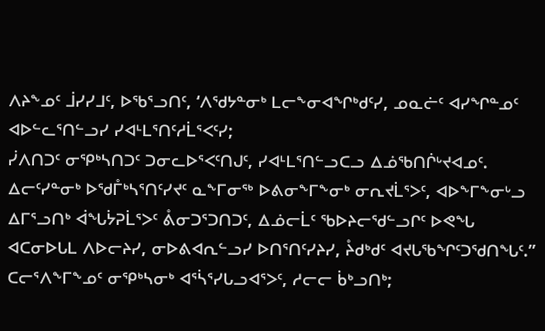ᐱᔨᖕᓄᑦ ᒨᓯᓯᒧᑦ, ᐅᖃᕐᓗᑎᑦ, ‘ᐱᖁᔭᓐᓂᒃ ᒪᓕᖕᓂᐊᖏᒃᑯᑦᓯ, ᓄᓇᓖᑦ ᐊᓯᖏᓐᓄᑦ ᐊᐅᓪᓚᕐᑎᓪᓗᓯ ᓯᐊᒻᒪᕐᑎᑦᓱᒫᕐᐸᑦᓯ;
ᓰᐱᑎᑐᑦ ᓂᕿᒃᓴᑎᑐᑦ ᑐᓂᓚᐅᕐᐸᑦᑎᒍᑦ, ᓯᐊᒻᒪᕐᑎᓪᓗᑕᓗ ᐃᓅᖃᑎᒌᒡᔪᐊᓄᑦ.
ᐃᓕᑦᓯᓐᓂᒃ ᐅᖁᒤᒃᓴᕐᑎᑦᓯᔪᑦ ᓇᖕᒥᓂᖅ ᐅᕕᓂᖕᒥᖕᓂᒃ ᓂᕆᔪᒫᕐᐳᑦ, ᐊᐅᖕᒥᖕᓂᒡᓗ ᐃᒥᕐᓗᑎᒃ ᐋᖓᔮᕈᒫᕐᐳᑦ ᕔᓂᑐᕐᑐᑎᑐᑦ, ᐃᓅᓕᒫᑦ ᖃᐅᔨᓕᖁᓪᓗᒋᑦ ᐅᕙᖓ ᐊᑕᓂᐅᒐᒪ ᐱᐅᓕᔨᓯ, ᓂᐅᕕᐊᕆᓪᓗᓯ ᐅᑎᕐᑎᑦᓯᔨᓯ, ᔧᑯᒃᑯᑦ ᐊᔪᒐᖃᖏᑦᑐᖁᑎᖓᑦ.”
ᑕᓕᕐᐱᖕᒥᖕᓄᑦ ᓂᕿᒃᓴᓂᒃ ᐊᕐᓵᕐᓯᒐᓗᐊᕐᐳᑦ, ᓱᓕᓕ ᑳᒃᓗᑎᒃ;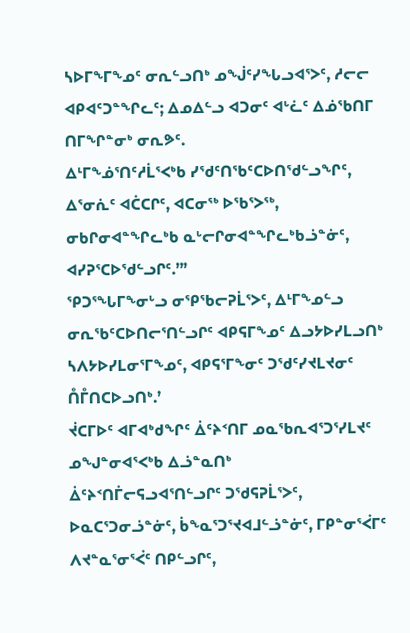ᓴᐅᒥᖕᒥᖕᓄᑦ ᓂᕆᓪᓗᑎᒃ ᓄᖒᑦᓯᖓᓗᐊᕐᐳᑦ, ᓱᓕᓕ ᐊᑭᐊᑦᑐᓐᖏᓚᑦ; ᐃᓄᐃᓪᓗ ᐊᑐᓂᑦ ᐊᒡᓛᑦ ᐃᓅᖃᑎᒥ ᑎᒥᖏᓐᓂᒃ ᓂᕆᕗᑦ.
ᐃᒻᒥᖕᓅᕐᑎᑦᓱᒫᕐᐸᒃᑲ ᓯᖁᑦᑎᖃᑦᑕᐅᑎᖁᓪᓗᖏᑦ, ᐃᕐᓂᕇᑦ ᐊᑖᑕᒋᑦ, ᐊᑕᓂᖅ ᐅᖃᕐᐳᖅ, ᓂᑲᒋᓂᐊᓐᖏᓚᒃᑲ ᓇᒡᓕᒋᓂᐊᓐᖏᓚᒃᑲᓘᓐᓃᑦ, ᐊᓯᕈᕐᑕᐅᖁᓪᓗᒋᑦ.’”
ᕿᑐᕐᖓᒥᖕᓂᒡᓗ ᓂᕿᖃᓕᕈᒫᕐᐳᑦ, ᐃᒻᒥᖕᓄᓪᓗ ᓂᕆᖃᑦᑕᐅᑎᓕᕐᑎᓪᓗᒋᑦ ᐊᑭᕋᒥᖕᓄᑦ ᐃᓗᔭᐅᓯᒪᓗᑎᒃ ᓴᐱᔭᐅᓯᒪᓂᕐᒥᖕᓄᑦ, ᐊᑭᕋᕐᒥᖕᓂᑦ ᑐᖁᑦᓯᔪᒪᔪᓂᑦ ᑍᒤᑎᑕᐅᓗᑎᒃ.’
ᔫᑕᒥᐅᑦ ᐊᒥᐊᒃᑯᖏᑦ ᐄᑦᔨᑉᑎᒥ ᓄᓇᖃᕆᐊᕐᑐᕐᓯᒪᔪᑦ ᓄᖑᓐᓂᐊᕐᐸᒃᑲ ᐃᓘᓐᓇᑎᒃ ᐄᑦᔨᑉᑎᒦᓕᕋᓗᐊᕐᑎᓪᓗᒋᑦ ᑐᖁᕋᕈᒫᕐᐳᑦ, ᐅᓇᑕᕐᑐᓂᓘᓐᓃᑦ, ᑳᖕᓇᕐᑐᕐᔪᐊᒧᓪᓘᓐᓃᑦ, ᒥᑭᓐᓂᕐᐹᒥᑦ ᐱᔪᓐᓇᕐᓂᕐᐹᑦ ᑎᑭᓪᓗᒋᑦ,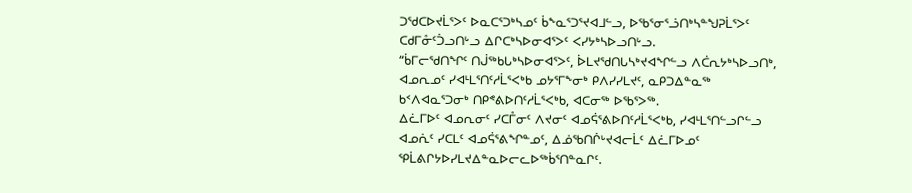ᑐᖁᑕᐅᔪᒫᕐᐳᑦ ᐅᓇᑕᕐᑐᒃᓴᓄᑦ ᑳᖕᓇᕐᑐᕐᔪᐊᒧᓪᓗ, ᐅᖃᕐᓂᕐᓘᑎᒃᓴᓐᖑᕈᒫᕐᐳᑦ ᑕᑯᒥᓁᑦᑑᓗᑎᒡᓗ ᐃᒋᑕᒃᓴᐅᓂᐊᕐᐳᑦ ᐸᓯᔭᒃᓴᐅᓗᑎᒡᓗ.
“ᑳᒥᓕᖁᑎᖏᑦ ᑎᒎᖅᑲᒐᒃᓴᐅᓂᐊᕐᐳᑦ, ᐆᒪᔪᖁᑎᒐᓴᒃᔪᐊᖏᓪᓗ ᐱᑖᕆᔭᒃᓴᐅᓗᑎᒃ, ᐊᓄᕆᓄᑦ ᓯᐊᒻᒪᕐᑎᑦᓱᒫᕐᐸᒃᑲ ᓄᔭᕐᒥᖕᓂᒃ ᑭᐱᓯᓯᒪᔪᑦ, ᓇᑭᑐᐃᓐᓇᖅ ᑲᑉᐱᐊᓇᕐᑐᓂᒃ ᑎᑭᕝᕕᐅᑎᑦᓱᒫᕐᐸᒃᑲ, ᐊᑕᓂᖅ ᐅᖃᕐᐳᖅ.
ᐃᓛᒥᐅᑦ ᐊᓄᕆᓂᑦ ᓯᑕᒤᓂᑦ ᐱᔪᓂᑦ ᐊᓄᕌᕐᕕᐅᑎᑦᓱᒫᕐᐸᒃᑲ, ᓯᐊᒻᒪᕐᑎᓪᓗᒋᓪᓗ ᐊᓄᕇᑦ ᓯᑕᒪᑦ ᐊᓄᕌᕐᕕᖏᓐᓄᑦ, ᐃᓅᖃᑎᒌᒡᔪᐊᓕᒫᑦ ᐃᓛᒥᐅᓄᑦ ᕿᒫᕕᒋᔭᐅᓯᒪᔪᐃᓐᓇᐅᓕᓚᐅᖅᑳᕐᑎᓐᓇᒋᑦ.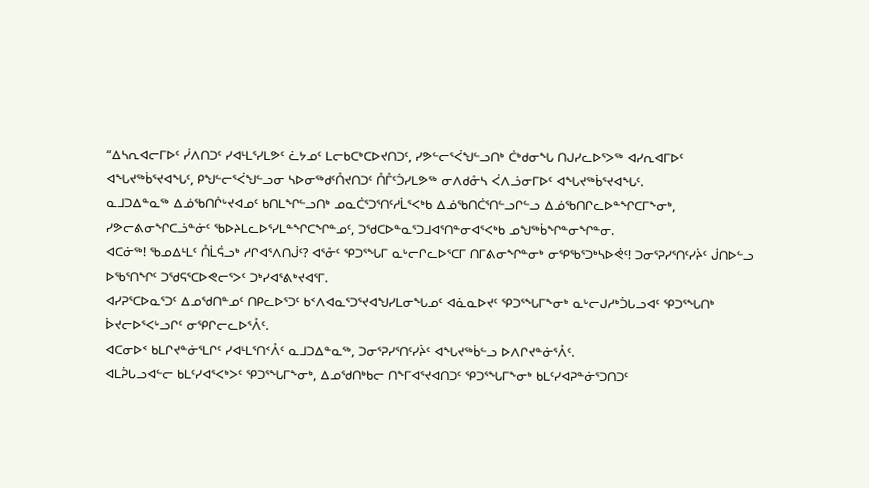“ᐃᓴᕆᐊᓕᒥᐅᑦ ᓰᐱᑎᑐᑦ ᓯᐊᒻᒪᕐᓯᒪᕗᑦ ᓛᔭᓄᑦ ᒪᓕᑲᑕᒃᑕᐅᔪᑎᑐᑦ, ᓯᕗᓪᓕᕐᐹᖑᓪᓗᑎᒃ ᑖᒃᑯᓂᖓ ᑎᒍᓯᓚᐅᕐᐳᖅ ᐊᓯᕆᐊᒥᐅᑦ ᐊᖓᔪᖅᑳᕐᔪᐊᖓᑦ, ᑭᖑᓪᓕᕐᐹᖑᓪᓗᓂ ᓴᐅᓂᖅᑯᑦᑍᔪᑎᑐᑦ ᑍᒤᑦᑑᓯᒪᕗᖅ ᓂᐱᑯᓁᓴ ᐹᐱᓘᓂᒥᐅᑦ ᐊᖓᔪᖅᑳᕐᔪᐊᖓᑦ.
ᓇᒧᑐᐃᓐᓇᖅ ᐃᓅᖃᑎᒌᒡᔪᐊᓄᑦ ᑲᑎᒪᖏᓪᓗᑎᒃ ᓄᓇᑖᕐᑐᕐᑎᑦᓱᒫᕐᐸᒃᑲ ᐃᓅᖃᑎᑖᕐᑎᓪᓗᒋᓪᓗ ᐃᓅᖃᑎᒋᓚᐅᓐᖏᑕᒥᖕᓂᒃ, ᓯᕗᓕᕕᓂᖏᑕᓘᓐᓃᑦ ᖃᐅᔨᒪᓚᐅᕐᓯᒪᓐᖏᑕᖏᓐᓄᑦ, ᑐᖁᑕᐅᓐᓇᕐᑐᒧᐊᕐᑎᓐᓂᐊᕐᐸᒃᑲ ᓄᖑᖅᑳᖏᓐᓂᖏᓐᓂ.
ᐊᑕᓃᖅ! ᖃᓄᐃᒻᒪᑦ ᑍᒫᕌᓗᒃ ᓱᒋᐊᕐᐱᑎᒎᑦ? ᐊᕐᓁᑦ ᕿᑐᕐᖓᒥ ᓇᒡᓕᒋᓚᐅᕐᑕᒥ ᑎᒥᕕᓂᖏᓐᓂᒃ ᓂᕿᖃᕐᑐᒃᓴᐅᕚᑦ! ᑐᓂᕐᕈᓯᕐᑎᑦᓯᔩᑦ ᒎᑎᐅᓪᓗ ᐅᖃᕐᑎᖏᑦ ᑐᖁᕋᕐᑕᐅᕙᓕᕐᐳᑦ ᑐᒃᓯᐊᕐᕕᒃᔪᐊᕐᒥ.
ᐊᓯᕈᕐᑕᐅᓇᕐᑐᑦ ᐃᓄᖁᑎᓐᓄᑦ ᑎᑭᓚᐅᕐᑐᑦ ᑲᑉᐱᐊᓇᕐᑐᕐᔪᐊᖑᓯᒪᓂᖓᓄᑦ ᐊᓈᓇᐅᔪᑦ ᕿᑐᕐᖓᒥᖕᓂᒃ ᓇᒡᓕᒍᓱᒃᑑᒐᓗᐊᑦ ᕿᑐᕐᖓᑎᒃ ᐆᔪᓕᐅᕐᐸᒡᓗᒋᑦ ᓂᕿᒋᓕᓚᐅᕐᐰᑦ.
ᐊᑕᓂᐅᑉ ᑲᒪᒋᔪᓐᓃᕐᒪᒋᑦ ᓯᐊᒻᒪᕐᑎᑉᐰᑦ ᓇᒧᑐᐃᓐᓇᖅ, ᑐᓂᕐᕈᓯᕐᑎᑦᓯᔩᑦ ᐊᖓᔪᖅᑳᓪᓗ ᐅᐱᒋᔪᓐᓃᕐᐰᑦ.
ᐊᒪᕉᒐᓗᐊᓪᓕ ᑲᒪᑦᓯᐊᕐᐸᒃᐳᑦ ᕿᑐᕐᖓᒥᖕᓂᒃ, ᐃᓄᖁᑎᒃᑲᓕ ᑎᖕᒥᐊᕐᔪᐊᑎᑐᑦ ᕿᑐᕐᖓᒥᖕᓂᒃ ᑲᒪᑦᓯᐊᕈᓐᓃᕐᑐᑎᑐᑦ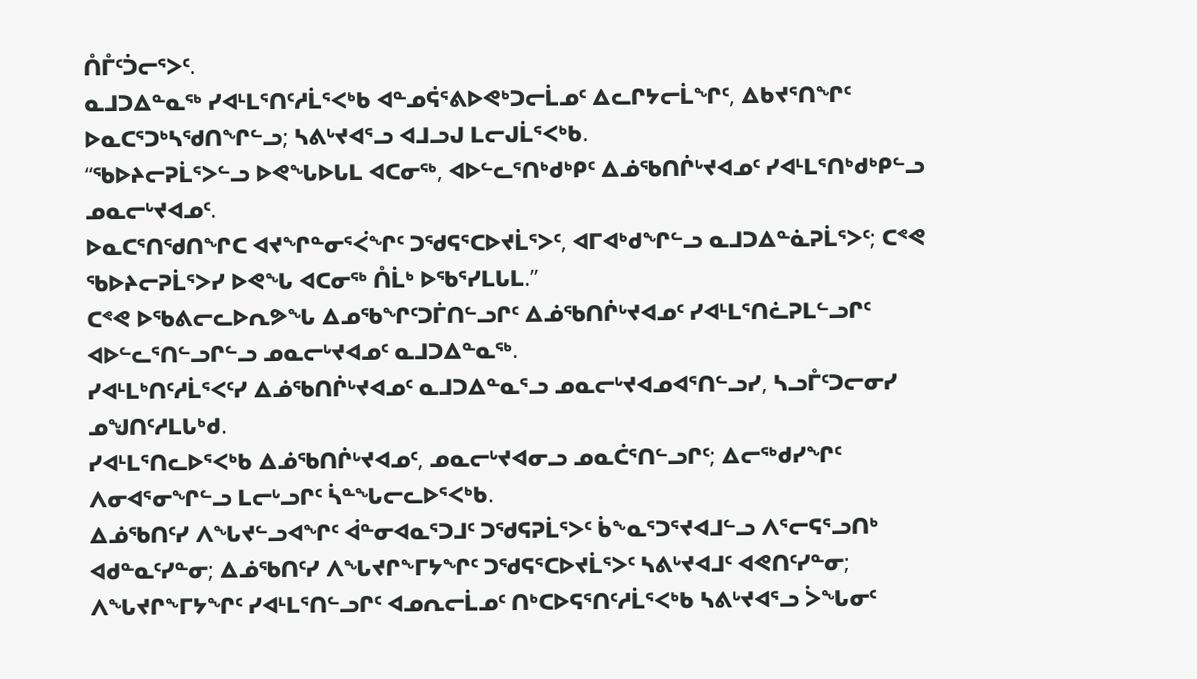ᑍᒤᑦᑑᓕᕐᐳᑦ.
ᓇᒧᑐᐃᓐᓇᖅ ᓯᐊᒻᒪᕐᑎᑦᓱᒫᕐᐸᒃᑲ ᐊᓐᓄᕌᕐᕕᐅᕙᒃᑐᓕᒫᓄᑦ ᐃᓚᒋᔭᓕᒫᖏᑦ, ᐃᑲᔪᕐᑎᖏᑦ ᐅᓇᑕᕐᑐᒃᓴᖁᑎᖏᓪᓗ; ᓴᕕᒡᔪᐊᕐᓗ ᐊᒧᓗᒍ ᒪᓕᒍᒫᕐᐸᒃᑲ.
“ᖃᐅᔨᓕᕈᒫᕐᐳᓪᓗ ᐅᕙᖓᐅᒐᒪ ᐊᑕᓂᖅ, ᐊᐅᓪᓚᕐᑎᒃᑯᒃᑭᑦ ᐃᓅᖃᑎᒌᒡᔪᐊᓄᑦ ᓯᐊᒻᒪᕐᑎᒃᑯᒃᑭᓪᓗ ᓄᓇᓕᒡᔪᐊᓄᑦ.
ᐅᓇᑕᕐᑎᖁᑎᖏᑕ ᐊᔪᖏᓐᓂᕐᐹᖏᑦ ᑐᖁᕋᕐᑕᐅᔪᒫᕐᐳᑦ, ᐊᒥᐊᒃᑯᖏᓪᓗ ᓇᒧᑐᐃᓐᓈᕈᒫᕐᐳᑦ; ᑕᕝᕙ ᖃᐅᔨᓕᕈᒫᕐᐳᓯ ᐅᕙᖓ ᐊᑕᓂᖅ ᑍᒫᒃ ᐅᖃᕐᓯᒪᒐᒪ.”
ᑕᕝᕙ ᐅᖃᕕᓕᓚᐅᕆᕗᖓ ᐃᓄᖃᖏᑦᑐᒦᑎᓪᓗᒋᑦ ᐃᓅᖃᑎᒌᒡᔪᐊᓄᑦ ᓯᐊᒻᒪᕐᑎᓛᕈᒪᓪᓗᒋᑦ ᐊᐅᓪᓚᕐᑎᓪᓗᒋᓪᓗ ᓄᓇᓕᒡᔪᐊᓄᑦ ᓇᒧᑐᐃᓐᓇᖅ.
ᓯᐊᒻᒪᒃᑎᑦᓱᒫᕐᐸᑦᓯ ᐃᓅᖃᑎᒌᒡᔪᐊᓄᑦ ᓇᒧᑐᐃᓐᓇᕐᓗ ᓄᓇᓕᒡᔪᐊᓄᐊᕐᑎᓪᓗᓯ, ᓴᓗᒤᑦᑐᓕᓂᓯ ᓄᖑᑎᑦᓱᒪᒐᒃᑯ.
ᓯᐊᒻᒪᕐᑎᓚᐅᕐᐸᒃᑲ ᐃᓅᖃᑎᒌᒡᔪᐊᓄᑦ, ᓄᓇᓕᒡᔪᐊᓂᓗ ᓄᓇᑖᕐᑎᓪᓗᒋᑦ; ᐃᓕᖅᑯᓯᖏᑦ ᐱᓂᐊᕐᓂᖏᓪᓗ ᒪᓕᒡᓗᒋᑦ ᓵᓐᖓᓕᓚᐅᕐᐸᒃᑲ.
ᐃᓅᖃᑎᑦᓯ ᐱᖓᔪᓪᓗᐊᖏᑦ ᐋᓐᓂᐊᓇᕐᑐᒧᑦ ᑐᖁᕋᕈᒫᕐᐳᑦ ᑳᖕᓇᕐᑐᕐᔪᐊᒧᓪᓗ ᐱᕐᓕᕋᕐᓗᑎᒃ ᐊᑯᓐᓇᑦᓯᓐᓂ; ᐃᓅᖃᑎᑦᓯ ᐱᖓᔪᒋᖕᒥᔭᖏᑦ ᑐᖁᕋᕐᑕᐅᔪᒫᕐᐳᑦ ᓴᕕᒡᔪᐊᒧᑦ ᐊᕙᑎᑦᓯᓐᓂ; ᐱᖓᔪᒋᖕᒥᔭᖏᑦ ᓯᐊᒻᒪᕐᑎᓪᓗᒋᑦ ᐊᓄᕆᓕᒫᓄᑦ ᑎᒃᑕᐅᕋᕐᑎᑦᓱᒫᕐᐸᒃᑲ ᓴᕕᒡᔪᐊᕐᓗ ᐴᖓᓂᑦ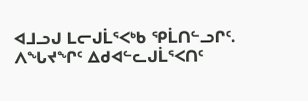ᐊᒧᓗᒍ ᒪᓕᒍᒫᕐᐸᒃᑲ ᕿᒫᑎᓪᓗᒋᑦ.
ᐱᖓᔪᖏᑦ ᐃᑯᐊᓪᓚᒍᒫᕐᐸᑎᑦ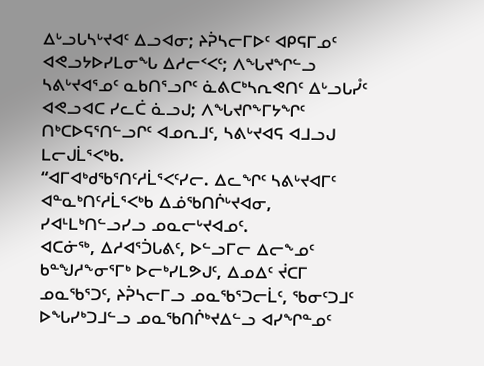ᐃᒡᓗᒐᓴᒡᔪᐊᑦ ᐃᓗᐊᓂ; ᔨᕉᓴᓕᒥᐅᑦ ᐊᑭᕋᒥᓄᑦ ᐊᕙᓗᔭᐅᓯᒪᓂᖓ ᐃᓱᓕᑉᐸᑦ; ᐱᖓᔪᖏᓪᓗ ᓴᕕᒡᔪᐊᕐᓄᑦ ᓇᑲᑎᕐᓗᒋᑦ ᓈᕕᑕᒃᓴᕆᕙᑎᑦ ᐃᒡᓗᒐᓮᑦ ᐊᕙᓗᐊᑕ ᓯᓚᑖ ᓈᓗᒍ; ᐱᖓᔪᒋᖕᒥᔭᖏᑦ ᑎᒃᑕᐅᕋᕐᑎᓪᓗᒋᑦ ᐊᓄᕆᒧᑦ, ᓴᕕᒡᔪᐊᕋ ᐊᒧᓗᒍ ᒪᓕᒍᒫᕐᐸᒃᑲ.
“ᐊᒥᐊᒃᑯᖃᕐᑎᑦᓱᒫᕐᐸᑦᓯᓕ. ᐃᓚᖏᑦ ᓴᕕᒡᔪᐊᒥᑦ ᐊᓐᓇᒃᑎᑦᓱᒫᕐᐸᒃᑲ ᐃᓅᖃᑎᒌᒡᔪᐊᓂ, ᓯᐊᒻᒪᒃᑎᓪᓗᓯᓗ ᓄᓇᓕᒡᔪᐊᓄᑦ.
ᐊᑕᓃᖅ, ᐃᓱᐊᕐᑑᒐᕕᑦ, ᐅᓪᓗᒥᓕ ᐃᓕᖕᓄᑦ ᑲᓐᖑᓱᖕᓂᕐᒥᒃ ᐅᓕᒃᓯᒪᕗᒍᑦ, ᐃᓄᐃᑦ ᔫᑕᒥ ᓄᓇᖃᕐᑐᑦ, ᔨᕉᓴᓕᒥᓗ ᓄᓇᖃᕐᑐᓕᒫᑦ, ᖃᓂᑦᑐᒧᑦ ᐅᖓᓯᒃᑐᒧᓪᓗ ᓄᓇᖃᑎᒌᒃᔪᐃᓪᓗ ᐊᓯᖏᓐᓄᑦ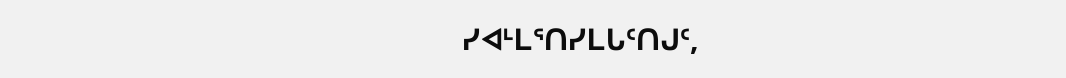ᓯᐊᒻᒪᕐᑎᓯᒪᒐᑦᑎᒍᑦ,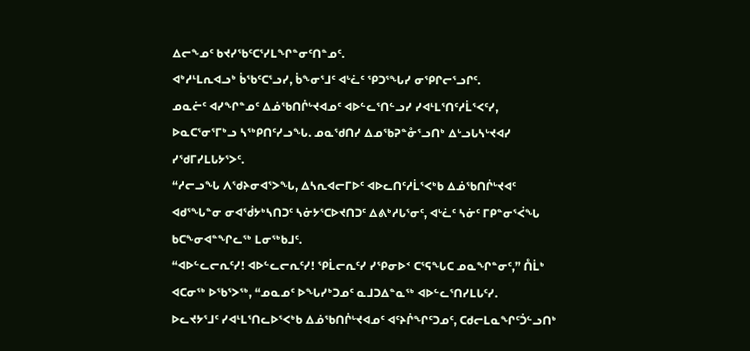ᐃᓕᖕᓄᑦ ᑲᔪᓯᖃᑦᑕᕐᓯᒪᖏᓐᓂᑦᑎᓐᓄᑦ.
ᐊᒃᓱᒻᒪᕆᐊᓗᒃ ᑳᖃᑦᑕᕐᓗᓯ, ᑳᖕᓂᕐᒧᑦ ᐊᒡᓛᑦ ᕿᑐᕐᖓᓯ ᓂᕿᒋᓕᕐᓗᒋᑦ.
ᓄᓇᓖᑦ ᐊᓯᖏᓐᓄᑦ ᐃᓅᖃᑎᒌᒡᔪᐊᓄᑦ ᐊᐅᓪᓚᕐᑎᓪᓗᓯ ᓯᐊᒻᒪᕐᑎᑦᓱᒫᕐᐸᑦᓯ, ᐅᓇᑕᕐᓂᕐᒥᒃᓗ ᓴᖅᑭᑎᑦᓯᓗᖓ. ᓄᓇᖁᑎᓯ ᐃᓄᖃᕈᓐᓁᕐᓗᑎᒃ ᐃᒡᓗᒐᓴᒡᔪᐊᓯ ᓯᖁᒥᓯᒪᒐᔭᕐᐳᑦ.
“ᓱᓕᓗᖓ ᐱᖁᔨᓂᐊᕐᐳᖓ, ᐃᓴᕆᐊᓕᒥᐅᑦ ᐊᐅᓚᑎᑦᓱᒫᕐᐸᒃᑲ ᐃᓅᖃᑎᒌᒡᔪᐊᑦ ᐊᑯᕐᖓᓐᓂ ᓂᐊᖂᔭᒃᓴᑎᑐᑦ ᓴᓃᔭᕐᑕᐅᔪᑎᑐᑦ ᐃᕕᒃᓱᒐᕐᓂᑦ, ᐊᒡᓛᑦ ᓴᓃᑦ ᒥᑭᓐᓂᕐᐹᖓ ᑲᑕᖕᓂᐊᓐᖏᓚᖅ ᒪᓂᖅᑲᒧᑦ.
“ᐊᐅᓪᓚᓕᕆᑦᓯ! ᐊᐅᓪᓚᓕᕆᑦᓯ! ᕿᒫᓕᕆᑦᓯ ᓯᕿᓂᐅᑉ ᑕᕐᕋᖓᑕ ᓄᓇᖏᓐᓂᑦ,” ᑍᒫᒃ ᐊᑕᓂᖅ ᐅᖃᕐᐳᖅ, “ᓄᓇᓄᑦ ᐅᖓᓯᒃᑐᓄᑦ ᓇᒧᑐᐃᓐᓇᖅ ᐊᐅᓪᓚᕐᑎᓯᒪᒐᑦᓯ.
ᐅᓚᔪᔭᕐᒧᑦ ᓯᐊᒻᒪᕐᑎᓚᐅᕐᐸᒃᑲ ᐃᓅᖃᑎᒌᒡᔪᐊᓄᑦ ᐊᑦᔨᒌᖏᑦᑐᓄᑦ, ᑕᑯᓕᒪᓇᖏᑦᑑᓪᓗᑎᒃ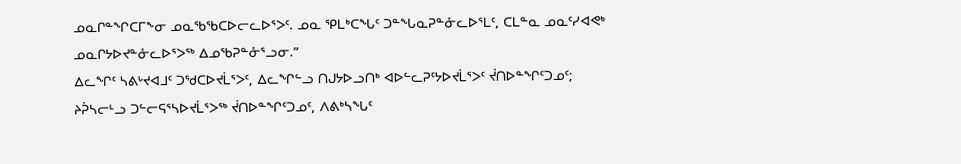ᓄᓇᒋᓐᖏᑕᒥᖕᓂ ᓄᓇᖃᖃᑕᐅᓕᓚᐅᕐᐳᑦ. ᓄᓇ ᕿᒪᒃᑕᖓᑦ ᑐᓐᖓᓇᕈᓐᓁᓚᐅᕐᒪᑦ, ᑕᒪᓐᓇ ᓄᓇᑦᓯᐊᕙᒃ ᓄᓇᒋᔭᐅᔪᓐᓁᓚᐅᕐᐳᖅ ᐃᓄᖃᕈᓐᓁᕐᓗᓂ.”
ᐃᓚᖏᑦ ᓴᕕᒡᔪᐊᒧᑦ ᑐᖁᑕᐅᔪᒫᕐᐳᑦ, ᐃᓚᖏᓪᓗ ᑎᒍᔭᐅᓗᑎᒃ ᐊᐅᓪᓚᕈᑦᔭᐅᔪᒫᕐᐳᑦ ᔫᑎᐅᓐᖏᑦᑐᓄᑦ; ᔨᕉᓴᓕᒻᓗ ᑐᓪᓕᕋᕐᓴᐅᔪᒫᕐᐳᖅ ᔫᑎᐅᓐᖏᑦᑐᓄᑦ, ᐱᕕᒃᓴᖓᑦ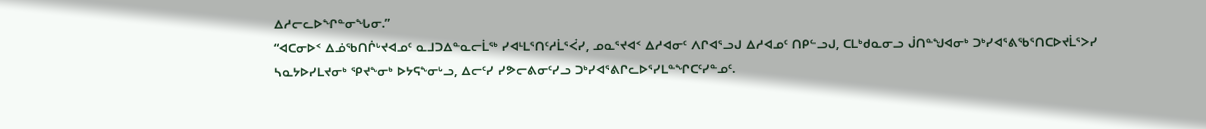ᐃᓱᓕᓚᐅᖏᓐᓂᖓᓂ.”
“ᐊᑕᓂᐅᑉ ᐃᓅᖃᑎᒌᒡᔪᐊᓄᑦ ᓇᒧᑐᐃᓐᓇᓕᒫᖅ ᓯᐊᒻᒪᕐᑎᑦᓱᒫᕐᐹᓯ, ᓄᓇᕐᔪᐊᑉ ᐃᓱᐊᓂᑦ ᐱᒋᐊᕐᓗᒍ ᐃᓱᐊᓄᑦ ᑎᑭᓪᓗᒍ, ᑕᒪᒃᑯᓇᓂᓗ ᒎᑎᓐᖑᐊᓂᒃ ᑐᒃᓯᐊᕐᕕᖃᕐᑎᑕᐅᔪᒫᕐᐳᓯ ᓴᓇᔭᐅᓯᒪᔪᓂᒃ ᕿᔪᖕᓂᒃ ᐅᔭᕋᖕᓂᒡᓗ, ᐃᓕᑦᓯ ᓯᕗᓕᕕᓂᑦᓯᓗ ᑐᒃᓯᐊᕐᕕᒋᓚᐅᕐᓯᒪᓐᖏᑕᑦᓯᓐᓄᑦ.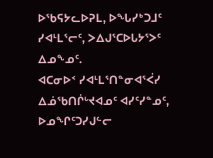ᐅᖃᕋᔭᓚᐅᕈᒪ, ᐅᖓᓯᒃᑐᒧᑦ ᓯᐊᒻᒪᕐᓕᑦ, ᐳᐃᒍᕐᑕᐅᒐᔭᕐᐳᑦ ᐃᓄᖕᓄᑦ.
ᐊᑕᓂᐅᑉ ᓯᐊᒻᒪᕐᑎᓐᓂᐊᕐᐹᓯ ᐃᓅᖃᑎᒌᒡᔪᐊᓄᑦ ᐊᓯᑦᓯᓐᓄᑦ, ᐅᓄᖏᑦᑐᓯᒍᓪᓕ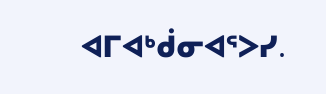ᐊᒥᐊᒃᑰᓂᐊᕐᐳᓯ.